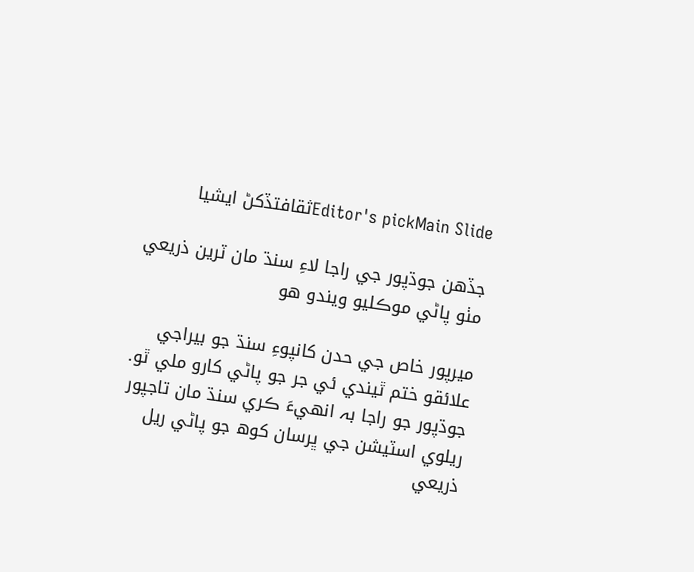Editor's pickMain Slideثقافتڏکڻ ايشيا

جڏهن جوڌپور جي راجا لاءِ سنڌ مان ٽرين ذريعي مٺو پاڻي موڪليو ويندو ھو

ميرپور خاص جي حدن کانپوءِ سنڌ جو بيراجي علائقو ختم ٿيندي ئي جر جو پاڻي کارو ملي ٿو. جوڌپور جو راجا بہ انھيءَ ڪري سنڌ مان تاجپور ريلوي اسٽيشن جي ڀرسان کوھ جو پاڻي ريل ذريعي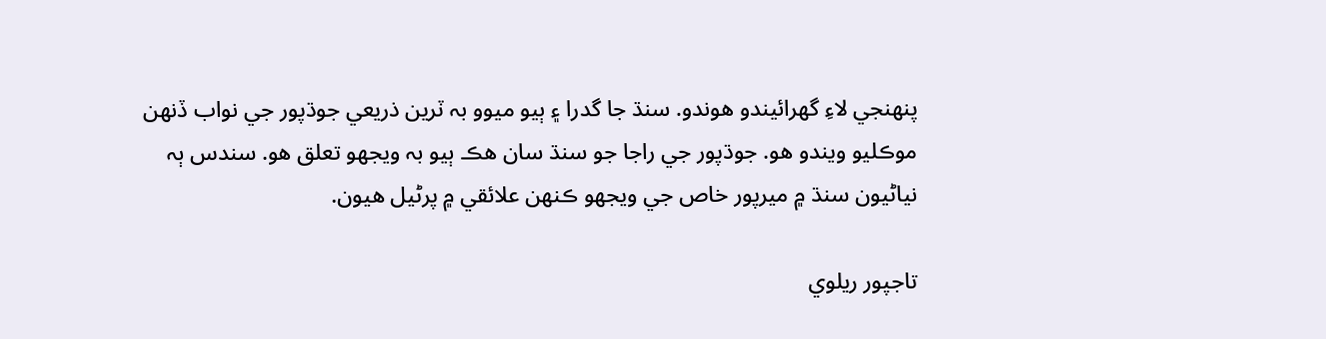پنھنجي لاءِ گھرائيندو ھوندو. سنڌ جا گدرا ۽ ٻيو ميوو بہ ٽرين ذريعي جوڌپور جي نواب ڏنھن موڪليو ويندو ھو. جوڌپور جي راجا جو سنڌ سان ھڪ ٻيو بہ ويجھو تعلق ھو. سندس ٻہ نياڻيون سنڌ ۾ ميرپور خاص جي ويجھو ڪنھن علائقي ۾ پرڻيل ھيون.

تاجپور ريلوي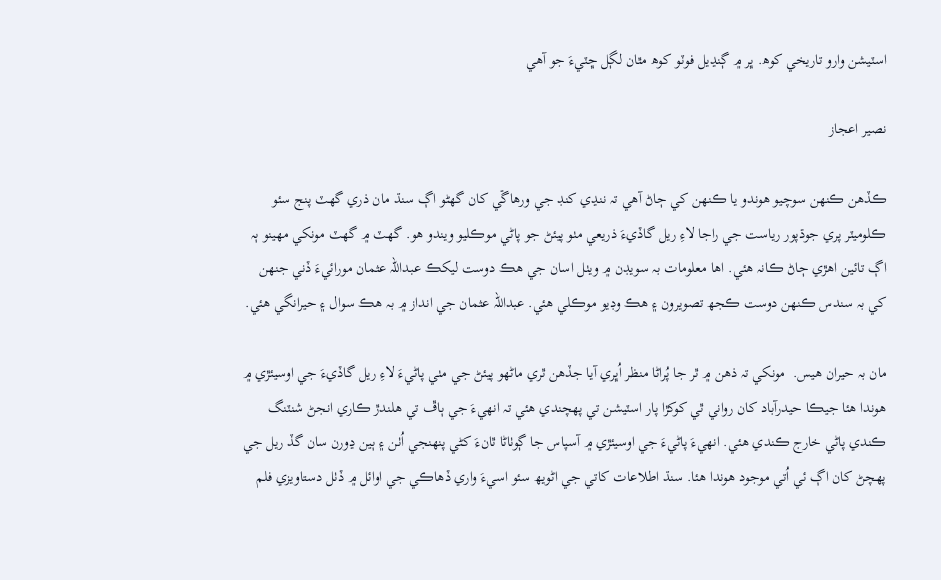اسٽيشن وارو تاريخي کوھ. ڀر ۾ ڳنڍيل فوٽو کوھ مٿان لڳل ڇٽيءَ جو آھي

نصير اعجاز

ڪڏھن ڪنھن سوچيو ھوندو يا ڪنھن کي ڄاڻ آھي تہ ننڍي کنڊ جي ورھاڱي کان گھڻو اڳ سنڌ مان ذري گھٽ پنج سئو ڪلوميٽر پري جوڌپور رياست جي راجا لاءِ ريل گاڏيءَ ذريعي مٺو پيئڻ جو پاڻي موڪليو ويندو ھو. گھٽ ۾ گھٽ مونکي مھينو ٻہ اڳ تائين اھڙي ڄاڻ ڪانہ ھئي. اھا معلومات بہ سويڊن ۾ ويٺل اسان جي ھڪ دوست ليکڪ عبداللہ عثمان مورائيءَ ڏني جنھن کي بہ سندس ڪنھن دوست ڪجھ تصويرون ۽ ھڪ وڊيو موڪلي ھئي. عبداللہ عثمان جي انداز ۾ بہ ھڪ سوال ۽ حيرانگي ھئي.

مان بہ حيران ھيس.  مونکي تہ ذھن ۾ ٿر جا پُراڻا منظر اُڀري آيا جڏھن ٿري ماڻھو پيئڻ جي مٺي پاڻيءَ لاءِ ريل گاڏيءَ جي اوسيئڙي ۾ ھوندا ھئا جيڪا حيدرآباد کان رواني ٿي کوکڙا پار اسٽيشن تي پھچندي ھئي تہ انھيءَ جي ٻاڦ تي ھلندڙ ڪاري انجڻ شنٽنگ  ڪندي پاڻي خارج ڪندي ھئي. انھيءَ پاڻيءَ جي اوسيئڙي ۾ آسپاس جا ڳوٺاڻا ٿانءَ کڻي پنھنجي اُٺن ۽ ٻين ڍورن سان گڏ ريل جي پھچڻ کان اڳ ئي اُتي موجود ھوندا ھئا. سنڌ اطلاعات کاتي جي اڻويھ سئو اسيءَ واري ڏھاڪي جي اوائل ۾ ڏٺل دستاويزي فلم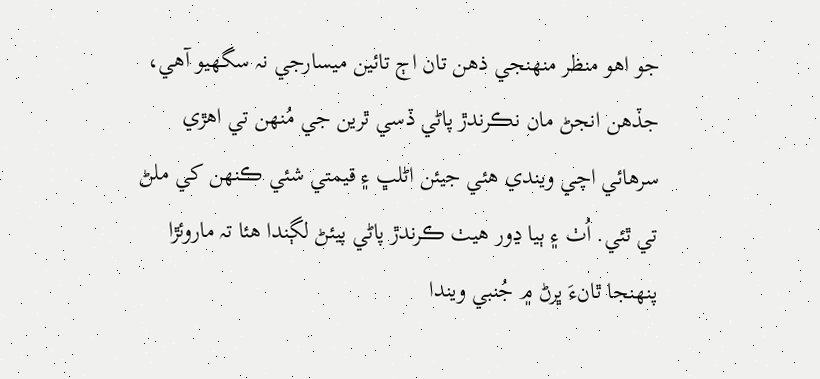جو اھو منظر منھنجي ذھن تان اڄ تائين ميسارجي نہ سگھيو آھي، جڏھن انجڻ مان نڪرندڙ پاڻي ڏسي ٿرين جي مُنھن تي اھڙي سرھائي اچي ويندي ھئي جيئن اڻلڀ ۽ قيمتي شئي ڪنھن کي ملڻ تي ٿئي. اُٺ ۽ ٻيا ڍور ھيٺ ڪرندڙ پاڻي پيئڻ لڳندا ھئا تہ ماروئڙا پنھنجا ٿانءَ ڀرڻ ۾ جُنبي ويندا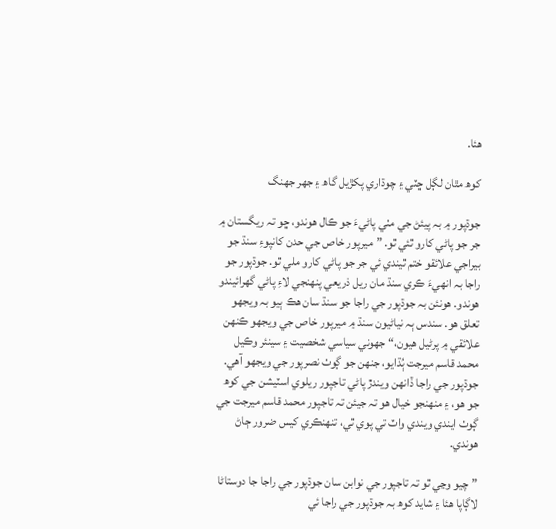ھئا.

کوھ مٿان لڳل ڇٽي ۽ چوڌاري پکڙيل گاھ ۽ جھر جھنگ

جوڌپور ۾ بہ پيئڻ جي مٺي پاڻيءَ جو ڪال ھوندو، ڇو تہ ريگستان ۾ جر جو پاڻي کارو ٿئي ٿو. ”ميرپور خاص جي حدن کانپوءِ سنڌ جو بيراجي علائقو ختم ٿيندي ئي جر جو پاڻي کارو ملي ٿو. جوڌپور جو راجا بہ انھيءَ ڪري سنڌ مان ريل ذريعي پنھنجي لاءِ پاڻي گھرائيندو ھوندو. ھونئن بہ جوڌپور جي راجا جو سنڌ سان ھڪ ٻيو بہ ويجھو تعلق ھو. سندس ٻہ نياڻيون سنڌ ۾ ميرپور خاص جي ويجھو ڪنھن علائقي ۾ پرڻيل ھيون،“ جھوني سياسي شخصيت ۽ سينئر وڪيل محمد قاسم ميرجت ٻُڌايو، جنھن جو ڳوٺ نصرپور جي ويجھو آھي. جوڌپور جي راجا ڏانھن ويندڙ پاڻي تاجپور ريلوي اسٽيشن جي کوھ  جو ھو، ۽ منھنجو خيال ھو تہ جيئن تہ تاجپور محمد قاسم ميرجت جي ڳوٺ ايندي ويندي واٽ تي پوي ٿي، تنھنڪري کيس ضرور ڄاڻ ھوندي.

”چيو وڃي ٿو تہ تاجپور جي نوابن سان جوڌپور جي راجا جا دوستاڻا لاڳاپا ھئا ۽ شايد کوھ بہ جوڌپور جي راجا ئي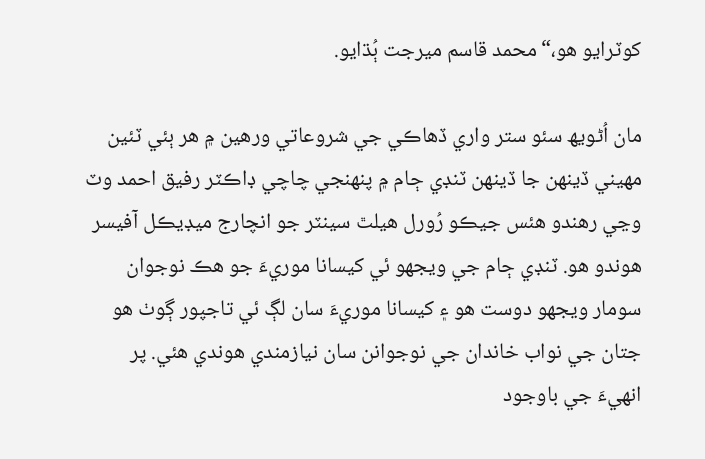کوٽرايو ھو،“ محمد قاسم ميرجت ٻُڌايو.

مان اُڻويھ سئو ستر واري ڏھاڪي جي شروعاتي ورھين ۾ ھر ٻئي ٽئين مھيني ڏينھن جا ڏينھن ٽنڊي ڄام ۾ پنھنجي چاچي ڊاڪٽر رفيق احمد وٽ وڃي رھندو ھئس جيڪو رُورل ھيلٿ سينٽر جو انچارج ميڊيڪل آفيسر ھوندو ھو. ٽنڊي ڄام جي ويجھو ئي کيسانا موريءَ جو ھڪ نوجوان سومار ويجھو دوست ھو ۽ کيسانا موريءَ سان لڳ ئي تاجپور ڳوٺ ھو جتان جي نواب خاندان جي نوجوانن سان نيازمندي ھوندي ھئي. پر انھيءَ جي باوجود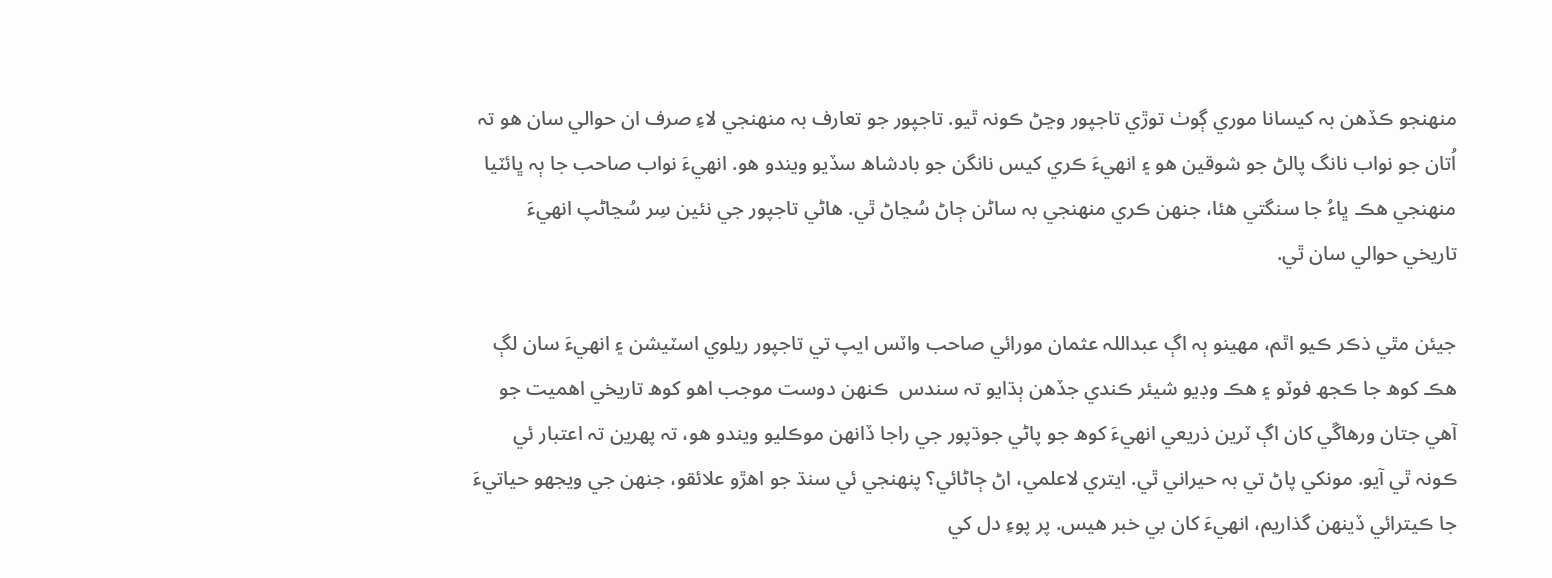منھنجو ڪڏھن بہ کيسانا موري ڳوٺ توڙي تاجپور وڃڻ ڪونہ ٿيو. تاجپور جو تعارف بہ منھنجي لاءِ صرف ان حوالي سان ھو تہ اُتان جو نواب نانگ پالڻ جو شوقين ھو ۽ انھيءَ ڪري کيس نانگن جو بادشاھ سڏيو ويندو ھو. انھيءَ نواب صاحب جا ٻہ ڀائٽيا منھنجي ھڪ ڀاءُ جا سنگتي ھئا، جنھن ڪري منھنجي بہ ساڻن ڄاڻ سُڃاڻ ٿي. ھاڻي تاجپور جي نئين سِر سُڃاڻپ انھيءَ تاريخي حوالي سان ٿي.

جيئن مٿي ذڪر ڪيو اٿم، مھينو ٻہ اڳ عبداللہ عثمان مورائي صاحب واٽس ايپ تي تاجپور ريلوي اسٽيشن ۽ انھيءَ سان لڳ ھڪ کوھ جا ڪجھ فوٽو ۽ ھڪ وڊيو شيئر ڪندي جڏھن ٻڌايو تہ سندس  ڪنھن دوست موجب اھو کوھ تاريخي اھميت جو آھي جتان ورھاڱي کان اڳ ٽرين ذريعي انھيءَ کوھ جو پاڻي جوڌپور جي راجا ڏانھن موڪليو ويندو ھو، تہ پھرين تہ اعتبار ئي ڪونہ ٿي آيو. مونکي پاڻ تي بہ حيراني ٿي. ايتري لاعلمي، اڻ ڄاڻائي؟ پنھنجي ئي سنڌ جو اھڙو علائقو، جنھن جي ويجھو حياتيءَ جا ڪيترائي ڏينھن گذاريم، انھيءَ کان بي خبر ھيس. پر پوءِ دل کي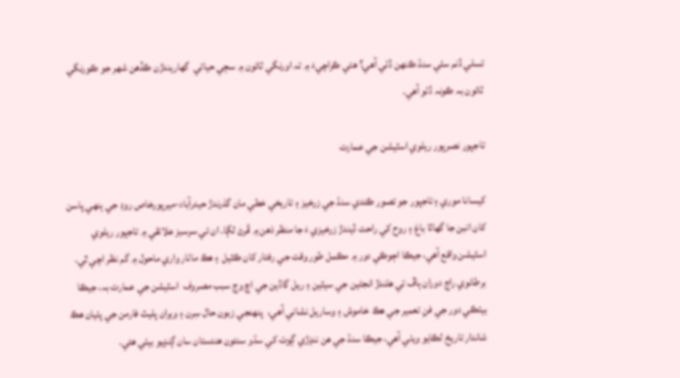تسلي ڏنم سٺي سنڌ ڪنھن ڏٺي آھي؟ ھتي ڪراچيءَ ۾ تہ اورنگي ٽائون ۾ سڄي حياتي  گھاريندڙن ڪڏھن شھر جو ڪورنگي ٽائون بہ ڪونہ ڏٺو آھي.

تاجپور نصرپور ريلوي اسٽيشن جي عمارت

کيسانا موري ۽ تاجپور جو تصور ڪندي سنڌ جي زرخيز ۽ تاريخي خطي مان گذرندڙ حيدرآباد-ميرپورخاص روڊ جي ٻنهي پاسن کان انبن جا گهاٽا باغ ۽ روح کي راحت ڏيندڙ زرخيزي ءَ جا منظر ذھن ۾ ڦرڻ لڳا. ان ئي سرسبز علائقي ۾ تاجپور ريلوي اسٽيشن واقع آهي، جيڪا اڄوڪي دور ۾ مڪمل طور وقت جي رفتار کان ڪٽيل ۽ هڪ ماٺار واري ماحول ۾ گم نظر اچي ٿي. برطانوي راڄ دوران ٻاڦ تي ھلندڙ انجڻين جي سيٽين ۽ ريل گاڏين جي اچ وڃ سبب مصروف  اسٽيشن جي عمارت بہ، جيڪا بيٺڪي دور جي فنِ تعمير جي هڪ خاموش ۽ وساريل نشاني آهي،  پنھنجي زبون حال سِرن ۽ ويران پليٽ فارمن جي پٺيان هڪ شاندار تاريخ لڪايو ويٺي آهي، جيڪا سنڌ جي هن ننڍڙي ڳوٺ کي سڌو سنئون هندستان سان ڳنڍيو بيٺي ھئي.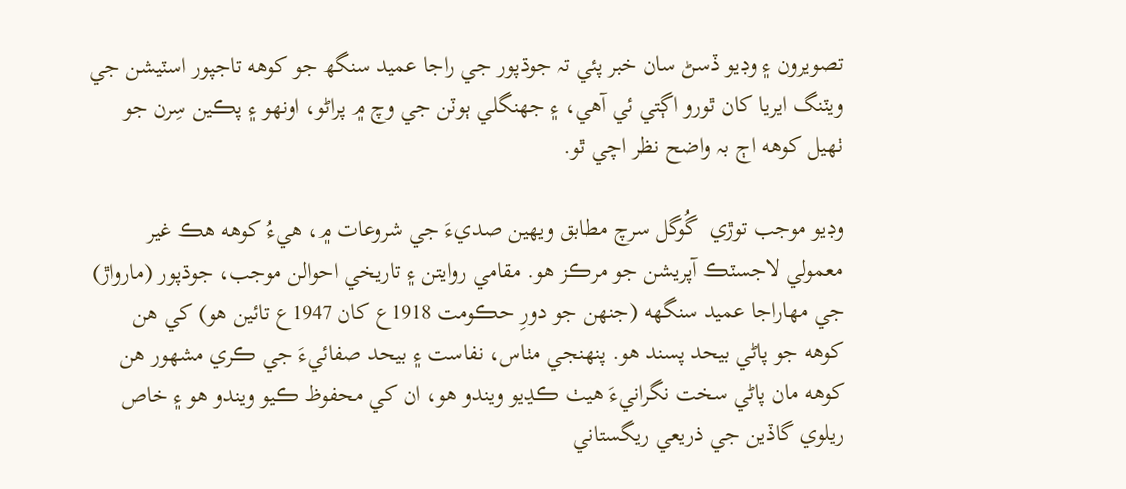تصويرون ۽ وڊيو ڏسڻ سان خبر پئي تہ جوڌپور جي راجا عميد سنگھ جو کوهه تاجپور اسٽيشن جي ويٽنگ ايريا کان ٿورو اڳتي ئي آهي، ۽ جهنگلي ٻوٽن جي وچ ۾ پراڻو، اونهو ۽ پڪين سِرن جو ٺهيل کوهه اڄ بہ واضح نظر اچي ٿو.

وڊيو موجب توڙي  گُوگل سرچ مطابق ويهين صديءَ جي شروعات ۾، هيءُ کوهه هڪ غير معمولي لاجسٽڪ آپريشن جو مرڪز هو. مقامي روايتن ۽ تاريخي احوالن موجب، جوڌپور (مارواڙ) جي مھاراجا عميد سنگهه (جنهن جو دورِ حڪومت 1918ع کان 1947ع تائين هو) کي هن کوهه جو پاڻي بيحد پسند هو. پنهنجي مٺاس، نفاست ۽ بيحد صفائيءَ جي ڪري مشهور هن کوهه مان پاڻي سخت نگرانيءَ هيٺ ڪڍيو ويندو هو، ان کي محفوظ ڪيو ويندو هو ۽ خاص ريلوي گاڏين جي ذريعي ريگستاني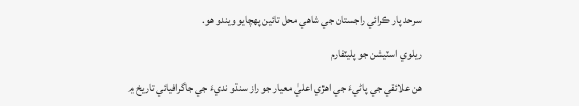سرحد پار ڪرائي راجستان جي شاهي محل تائين پهچايو ويندو هو.

ريلوي اسٽيشن جو پليٽفارم

هن علائقي جي پاڻيءَ جي اهڙي اعليٰ معيار جو راز سنڌو نديءَ جي جاگرافيائي تاريخ ۾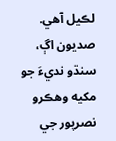لڪيل آهي. صديون اڳ، سنڌو نديءَ جو مکيه وهڪرو نصرپور جي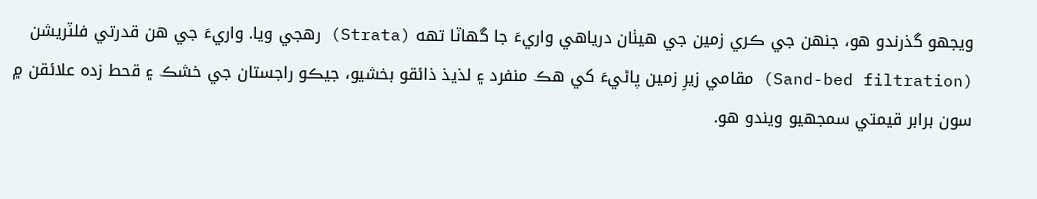ويجهو گذرندو هو، جنهن جي ڪري زمين جي هيٺان درياهي واريءَ جا گهاٽا تهه (Strata) رهجي ويا. واريءَ جي هن قدرتي فلٽريشن (Sand-bed filtration) مقامي زيرِ زمين پاڻيءَ کي هڪ منفرد ۽ لذيذ ذائقو بخشيو، جيڪو راجستان جي خشڪ ۽ قحط زده علائقن ۾ سون برابر قيمتي سمجهيو ويندو هو.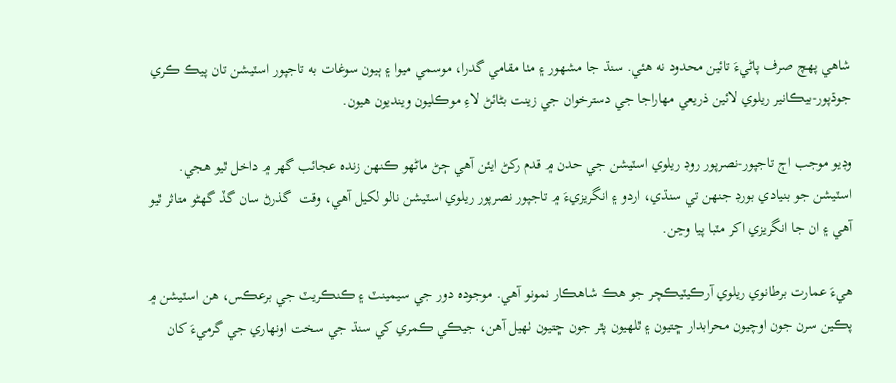شاهي پھچ صرف پاڻيءَ تائين محدود نه هئي. سنڌ جا مشهور ۽ مٺا مقامي گدرا، موسمي ميوا ۽ ٻيون سوغات به تاجپور اسٽيشن تان پيڪ ڪري جوڌپور-بيڪانير ريلوي لائين ذريعي مھاراجا جي دسترخوان جي زينت بڻائڻ لاءِ موڪليون وينديون هيون.

وڊيو موجب اڄ تاجپور-نصرپور روڊ ريلوي اسٽيشن جي حدن ۾ قدم رکڻ ايئن آهي ڄڻ ماڻهو ڪنهن زنده عجائب گھر ۾ داخل ٿيو هجي. اسٽيشن جو بنيادي بورڊ جنهن تي سنڌي، اردو ۽ انگريزيءَ ۾ تاجپور نصرپور ريلوي اسٽيشن نالو لکيل آهي، وقت  گذرڻ سان گڏ گهڻو متاثر ٿيو آهي ۽ ان جا انگريزي اکر مٽبا پيا وڃن.

هيءَ عمارت برطانوي ريلوي آرڪيٽيڪچر جو هڪ شاهڪار نمونو آهي. موجوده دور جي سيمينٽ ۽ ڪنڪريٽ جي برعڪس، هن اسٽيشن ۾ پڪين سرن جون اوچيون محرابدار ڇتيون ۽ ٿلهيون پٿر جون ڇتيون ٺهيل آهن، جيڪي ڪمري کي سنڌ جي سخت اونهاري جي گرميءَ کان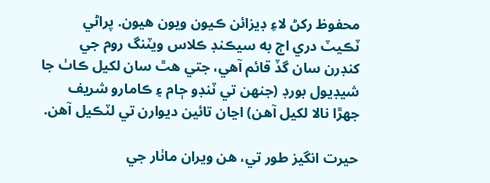محفوظ رکڻ لاءِ ڊيزائن ڪيون ويون هيون. پراڻي ٽڪيٽ دري اڄ به سيڪنڊ ڪلاس ويٽنگ روم جي کنڊرن سان گڏ قائم آهي، جتي هٿ سان لکيل ڪاٺ جا شيڊيول بورڊ (جنهن تي ٽنڊو ڄام ۽ ڪامارو شريف جهڙا نالا لکيل آهن) اڃان تائين ديوارن تي لٽڪيل آهن.

حيرت انگيز طور تي، هن ويران ماٺار جي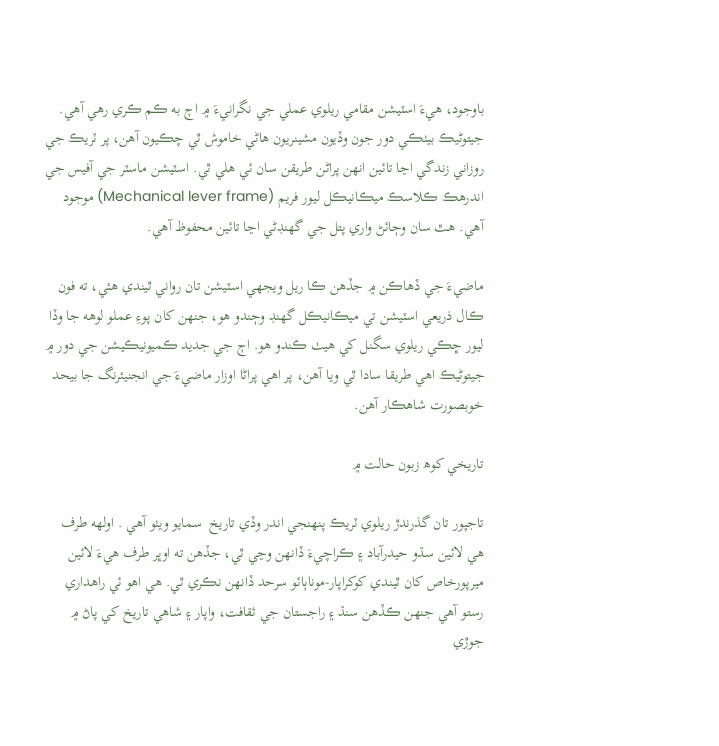باوجود، هيءَ اسٽيشن مقامي ريلوي عملي جي نگرانيءَ ۾ اڄ به ڪم ڪري رهي آهي. جيتوڻيڪ بيٺڪي دور جون وڏيون مشينريون هاڻي خاموش ٿي چڪيون آهن، پر ٽريڪ جي روزاني زندگي اڃا تائين انهن پراڻن طريقن سان ئي هلي ٿي. اسٽيشن ماسٽر جي آفيس جي اندرهڪ ڪلاسڪ ميڪانيڪل ليور فريم (Mechanical lever frame) موجود آهي. هٿ سان وڄائڻ واري پتل جي گهنڊڻي اڃا تائين محفوظ آهي.

ماضيءَ جي ڏهاڪن ۾ جڏهن ڪا ريل ويجهي اسٽيشن تان رواني ٿيندي هئي، ته فون ڪال ذريعي اسٽيشن تي ميڪانيڪل گهنڊ وڄندو هو، جنهن کان پوءِ عملو لوهه جا وڏا ليور ڇڪي ريلوي سگنل کي هيٺ ڪندو هو. اڄ جي جديد ڪميونيڪيشن جي دور ۾ جيتوڻيڪ اهي طريقا سادا ٿي ويا آهن، پر اهي پراڻا اوزار ماضيءَ جي انجنيئرنگ جا بيحد خوبصورت شاهڪار آهن.

تاريخي کوھ زبون حالت ۾

تاجپور تان گذرندڙ ريلوي ٽريڪ پنهنجي اندر وڏي تاريخ  سمايو ويٺو آھي . اولهه طرف هي لائين سڌو حيدرآباد ۽ ڪراچيءَ ڏانهن وڃي ٿي، جڏهن ته اوڀر طرف هيءَ لائين ميرپورخاص کان ٿيندي کوکراپار-موناٻائو سرحد ڏانهن نڪري ٿي. هي اهو ئي راهداري رستو آهي جنهن ڪڏهن سنڌ ۽ راجستان جي ثقافت، واپار ۽ شاهي تاريخ کي پاڻ ۾ جوڙي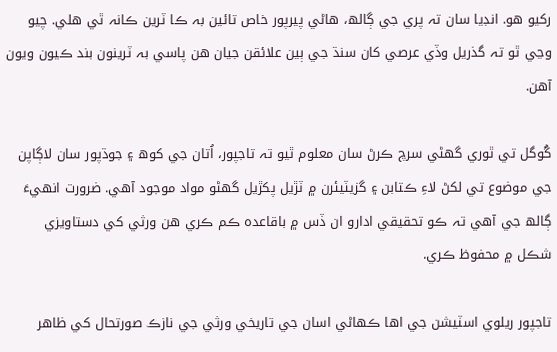رکيو هو. انڊيا سان تہ پري جي ڳالھ، ھاڻي پيرپور خاص تائين بہ ڪا ٽرين ڪانہ ٿي ھلي. چيو وڃي ٿو تہ گذريل وڏي عرصي کان سنڌ جي ٻين علائقن جيان ھن پاسي بہ ٽرينون بند ڪيون ويون آھن.

گُوگل تي ٿوري گھڻي سرچ ڪرڻ سان معلوم ٿيو تہ تاجپور، اُتان جي کوھ ۽ جوڌپور سان لاڳاپن جي موضوع تي لکڻ لاءِ ڪتابن ۽ گزيٽيئرن ۾ ٽڙيل پکڙيل گھڻو مواد موجود آھي. ضرورت انھيءَ ڳالھ جي آھي تہ ڪو تحقيقي ادارو ان ڏس ۾ باقاعدہ ڪم ڪري ھن ورثي کي دستاويزي شڪل ۾ محفوظ ڪري.

تاجپور ريلوي اسٽيشن جي اها ڪهاڻي اسان جي تاريخي ورثي جي نازڪ صورتحال کي ظاهر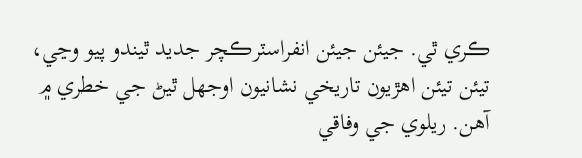ڪري ٿي. جيئن جيئن انفراسٽرڪچر جديد ٿيندو پيو وڃي، تيئن تيئن اهڙيون تاريخي نشانيون اوجهل ٿيڻ جي خطري ۾ آهن. ريلوي جي وفاقي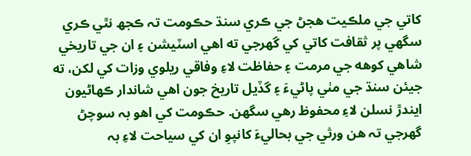کاتي جي ملڪيت ھجڻ جي ڪري سنڌ حڪومت تہ ڪجھ نٿي ڪري سگھي پر ثقافت کاتي کي گهرجي ته اهي اسٽيشن ۽ ان جي تاريخي شاهي کوهه جي مرمت ۽ حفاظت لاءِ وفاقي ريلوي وزات کي لکن، ته جيئن سنڌ جي مٺي پاڻيءَ ۽ گڏيل تاريخ جون اهي شاندار ڪهاڻيون ايندڙ نسلن لاءِ محفوظ رهي سگهن. حڪومت کي اھو بہ سوچڻ گھرجي تہ ھن ورثي جي بحاليءَ کانپوِ ان کي سياحت لاءِ بہ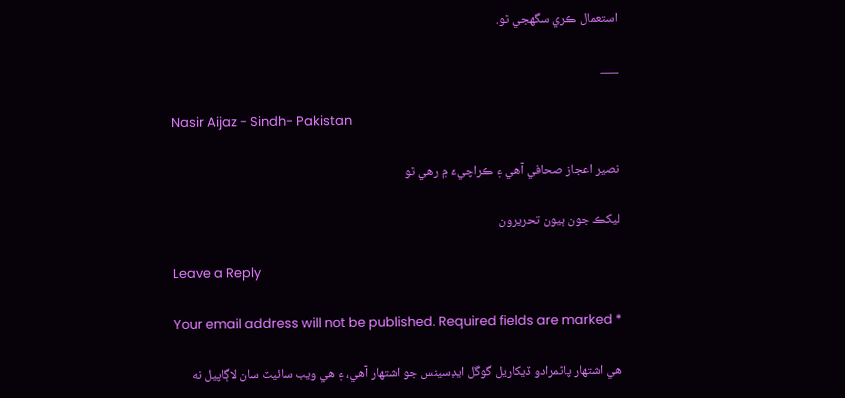استعمال ڪري سگھجي ٿو.

___

Nasir Aijaz - Sindh- Pakistan

نصير اعجاز صحافي آھي ۽ ڪراچيءَ ۾ رھي ٿو

ليکڪ جون ٻيون تحريرون

Leave a Reply

Your email address will not be published. Required fields are marked *

هي اشتهار پاڻمرادو ڏيکاريل گوگل ايڊسينس جو اشتهار آهي، ۽ هي ويب سائيٽ سان لاڳاپيل نه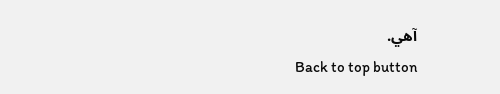آهي.
Back to top button